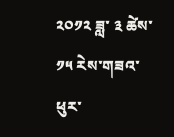༢༠༡༢ ཟླ་ ༣ ཚེས་ ༡༥ རེས་གཟའ་ཕུར་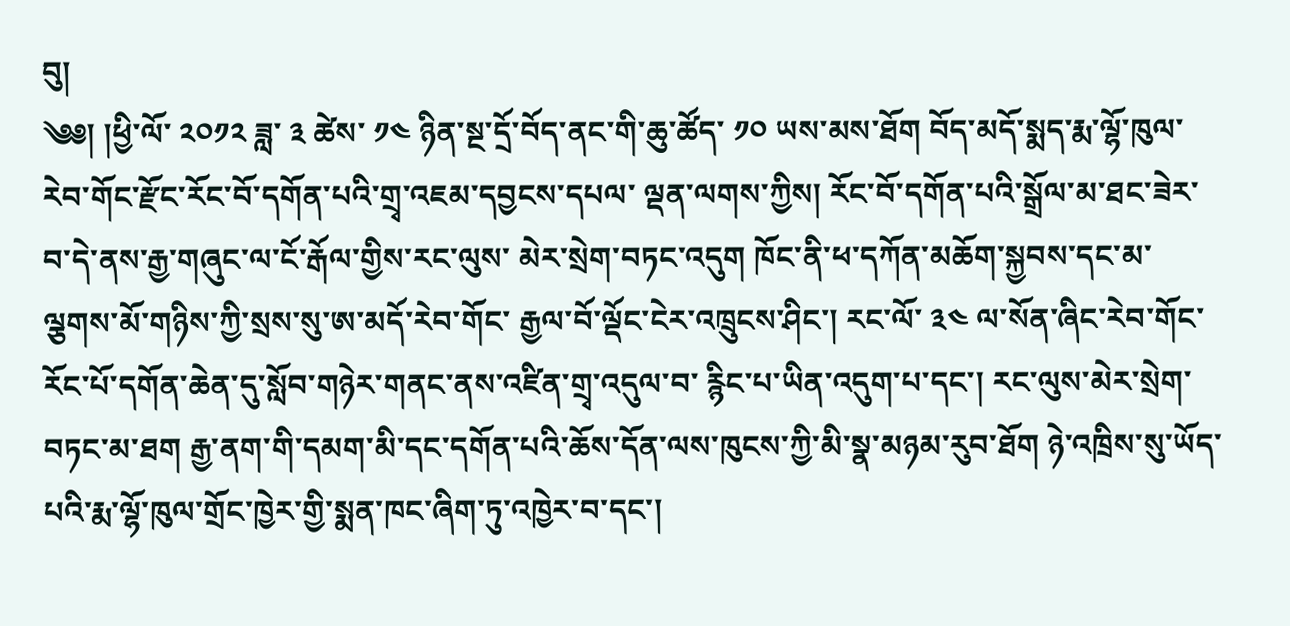བུ།
༄༅། །ཕྱི་ལོ་ ༢༠༡༢ ཟླ་ ༣ ཚེས་ ༡༤ ཉིན་སྔ་དྲོ་བོད་ནང་གི་ཆུ་ཚོད་ ༡༠ ཡས་མས་ཐོག བོད་མདོ་སྨད་རྨ་ལྷོ་ཁུལ་རེབ་གོང་རྫོང་རོང་བོ་དགོན་པའི་གྲྭ་འཇམ་དབྱངས་དཔལ་ ལྡན་ལགས་ཀྱིས། རོང་བོ་དགོན་པའི་སྒྲོལ་མ་ཐང་ཟེར་བ་དེ་ནས་རྒྱ་གཞུང་ལ་ངོ་རྒོལ་གྱིས་རང་ལུས་ མེར་སྲེག་བཏང་འདུག ཁོང་ནི་ཕ་དཀོན་མཆོག་སྐྱབས་དང་མ་ལྕགས་མོ་གཉིས་ཀྱི་སྲས་སུ་ཨ་མདོ་རེབ་གོང་ རྒྱལ་བོ་ལྡོང་ངེར་འཁྲུངས་ཤིང་། རང་ལོ་ ༣༤ ལ་སོན་ཞིང་རེབ་གོང་རོང་པོ་དགོན་ཆེན་དུ་སློབ་གཉེར་གནང་ནས་འཛིན་གྲྭ་འདུལ་བ་ རྙིང་པ་ཡིན་འདུག་པ་དང་། རང་ལུས་མེར་སྲེག་བཏང་མ་ཐག རྒྱ་ནག་གི་དམག་མི་དང་དགོན་པའི་ཆོས་དོན་ལས་ཁུངས་ཀྱི་མི་སྣ་མཉམ་རུབ་ཐོག ཉེ་འཁྲིས་སུ་ཡོད་པའི་རྨ་ལྷོ་ཁུལ་གྲོང་ཁྱེར་གྱི་སྨན་ཁང་ཞིག་ཏུ་འཁྱེར་བ་དང་།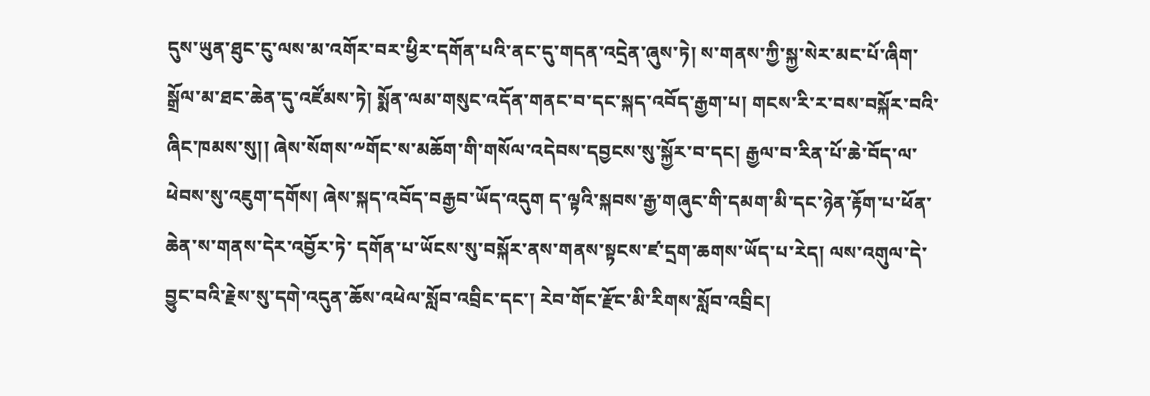དུས་ཡུན་ཐུང་ངུ་ལས་མ་འགོར་བར་ཕྱིར་དགོན་པའི་ནང་དུ་གདན་འདྲེན་ཞུས་ཏེ། ས་གནས་ཀྱི་སྐྱ་སེར་མང་པོ་ཞིག་སྒྲོལ་མ་ཐང་ཆེན་དུ་འཛོམས་ཏེ། སྨོན་ལམ་གསུང་འདོན་གནང་བ་དང་སྐད་འབོད་རྒྱག་པ། གངས་རི་ར་བས་བསྐོར་བའི་ཞིང་ཁམས་སུ།། ཞེས་སོགས་༸གོང་ས་མཆོག་གི་གསོལ་འདེབས་དབྱངས་སུ་སྐྱོར་བ་དང། རྒྱལ་བ་རིན་པོ་ཆེ་བོད་ལ་ཕེབས་སུ་འཇུག་དགོས། ཞེས་སྐད་འབོད་བརྒྱབ་ཡོད་འདུག ད་ལྟའི་སྐབས་རྒྱ་གཞུང་གི་དམག་མི་དང་ཉེན་རྟོག་པ་ཕོན་ཆེན་ས་གནས་དེར་འབྱོར་ཏེ་ དགོན་པ་ཡོངས་སུ་བསྐོར་ནས་གནས་སྟངས་ཛ་དྲག་ཆགས་ཡོད་པ་རེད། ལས་འགུལ་དེ་བྱུང་བའི་རྗེས་སུ་དགེ་འདུན་ཆོས་འཕེལ་སློབ་འབྲིང་དང་། རེབ་གོང་རྫོང་མི་རིགས་སློབ་འབྲིང།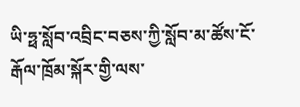ཡི་ཧྥ་སློབ་འབྲིང་བཅས་ཀྱི་སློབ་མ་ཚོས་ངོ་རྒོལ་ཁྲོམ་སྐོར་གྱི་ལས་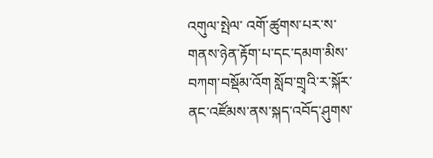འགུལ་སྤེལ་ འགོ་ཚུགས་པར་ས་གནས་ཉེན་རྟོག་པ་དང་དམག་མིས་བཀག་བསྡོམ་འོག སློབ་གྲྭའི་ར་སྐོར་ནང་འཛོམས་ནས་སྐད་འབོད་ཤུགས་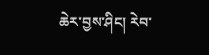ཆེར་བྱས་ཤིང། རེབ་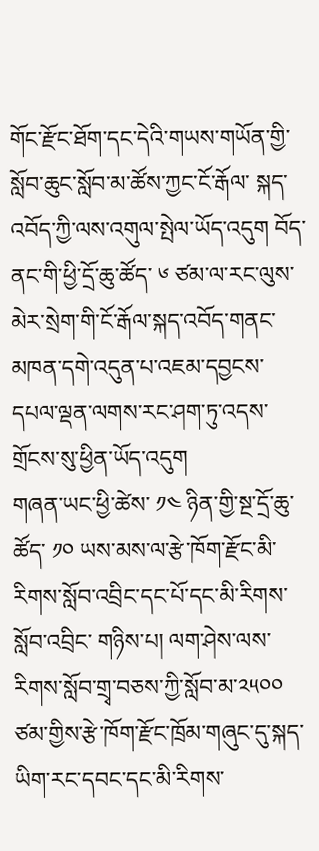གོང་རྫོང་ཐོག་དང་དེའི་གཡས་གཡོན་གྱི་སློབ་ཆུང་སློབ་མ་ཚོས་ཀྱང་ངོ་རྒོལ་ སྐད་འབོད་ཀྱི་ལས་འགུལ་སྤེལ་ཡོད་འདུག བོད་ནང་གི་ཕྱི་དྲོ་ཆུ་ཚོད་ ༦ ཙམ་ལ་རང་ལུས་མེར་སྲེག་གི་ངོ་རྒོལ་སྐད་འབོད་གནང་མཁན་དགེ་འདུན་པ་འཇམ་དབྱངས་ དཔལ་ལྡན་ལགས་རང་ཤག་ཏུ་འདས་གྲོངས་སུ་ཕྱིན་ཡོད་འདུག
གཞན་ཡང་ཕྱི་ཚེས་ ༡༤ ཉིན་གྱི་སྔ་དྲོ་ཆུ་ཚོད་ ༡༠ ཡས་མས་ལ་རྩེ་ཁོག་རྫོང་མི་རིགས་སློབ་འབྲིང་དང་པོ་དང་མི་རིགས་སློབ་འབྲིང་ གཉིས་པ། ལག་ཤེས་ལས་རིགས་སློབ་གྲྭ་བཅས་ཀྱི་སློབ་མ་༢༥༠༠ ཙམ་གྱིས་རྩེ་ཁོག་རྫོང་ཁྲོམ་གཞུང་དུ་སྐད་ཡིག་རང་དབང་དང་མི་རིགས་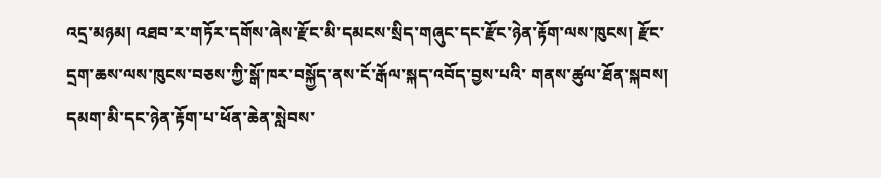འདྲ་མཉམ། འཐབ་ར་གཏོར་དགོས་ཞེས་རྫོང་མི་དམངས་སྲིད་གཞུང་དང་རྫོང་ཉེན་རྟོག་ལས་ཁུངས། རྫོང་དྲག་ཆས་ལས་ཁུངས་བཅས་ཀྱི་སྒོ་ཁར་བསྐྱོད་ནས་ངོ་རྒོལ་སྐད་འབོད་བྱས་པའི་ གནས་ཚུལ་ཐོན་སྐབས། དམག་མི་དང་ཉེན་རྟོག་པ་ཕོན་ཆེན་སླེབས་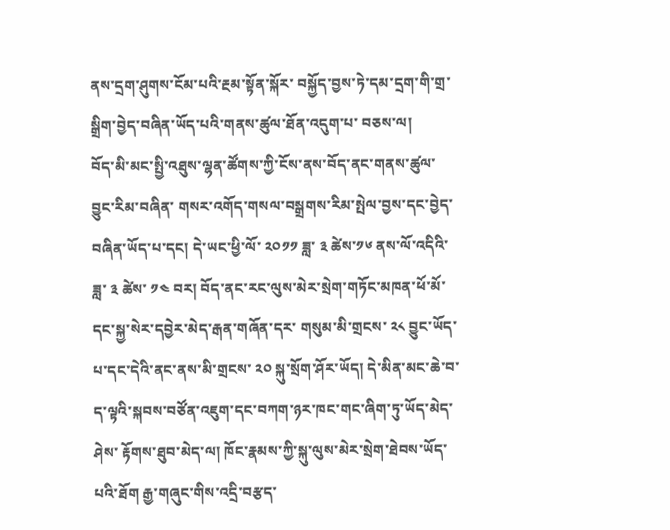ནས་དྲག་ཤུགས་ངོམ་པའི་རྔམ་སྟོན་སྐོར་ བསྐྱོད་བྱས་ཏེ་དམ་དྲག་གི་གྲ་སྒྲིག་བྱེད་བཞིན་ཡོད་པའི་གནས་ཚུལ་ཐོན་འདུག་པ་ བཅས་ལ།
བོད་མི་མང་སྤྱི་འཐུས་ལྷན་ཚོགས་ཀྱི་ངོས་ནས་བོད་ནང་གནས་ཚུལ་བྱུང་རིམ་བཞིན་ གསར་འགོད་གསལ་བསྒྲགས་རིམ་སྤེལ་བྱས་དང་བྱེད་བཞིན་ཡོད་པ་དང། དེ་ཡང་ཕྱི་ལོ་ ༢༠༡༡ ཟླ་ ༣ ཚེས་༡༦ ནས་ལོ་འདིའི་ཟླ་ ༣ ཚེས་ ༡༤ བར། བོད་ནང་རང་ལུས་མེར་སྲེག་གཏོང་མཁན་ཕོ་མོ་དང་སྐྱ་སེར་དབྱེར་མེད་རྒན་གཞོན་དར་ གསུམ་མི་གྲངས་ ༢༨ བྱུང་ཡོད་པ་དང་དེའི་ནང་ནས་མི་གྲངས་ ༢༠ སྐུ་སྲོག་ཤོར་ཡོད། དེ་མིན་མང་ཆེ་བ་ད་ལྟའི་སྐབས་བཙོན་འཇུག་དང་བཀག་ཉར་ཁང་གང་ཞིག་ཏུ་ཡོད་མེད་ཤེས་ རྟོགས་ཐུབ་མེད་ལ། ཁོང་རྣམས་ཀྱི་སྐུ་ལུས་མེར་སྲེག་ཐེབས་ཡོད་པའི་ཐོག རྒྱ་གཞུང་གིས་འདྲི་བརྩད་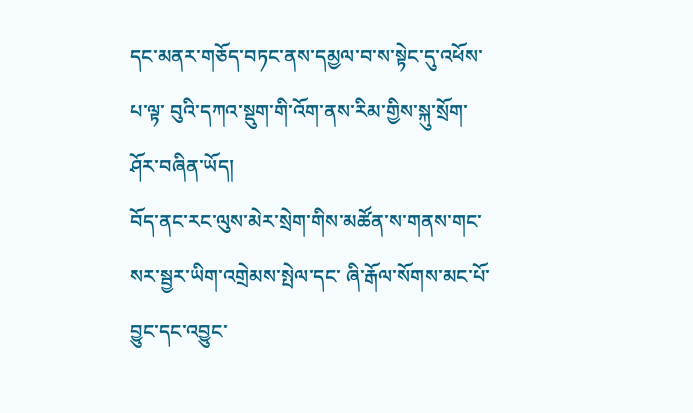དང་མནར་གཅོད་བཏང་ནས་དམྱལ་བ་ས་སྟེང་དུ་འཕོས་པ་ལྟ་ བུའི་དཀའ་སྡུག་གི་འོག་ནས་རིམ་གྱིས་སྐུ་སྲོག་ཤོར་བཞིན་ཡོད།
བོད་ནང་རང་ལུས་མེར་སྲེག་གིས་མཚོན་ས་གནས་གང་སར་སྦྱར་ཡིག་འགྲེམས་སྤེལ་དང་ ཞི་རྒོལ་སོགས་མང་པོ་བྱུང་དང་འབྱུང་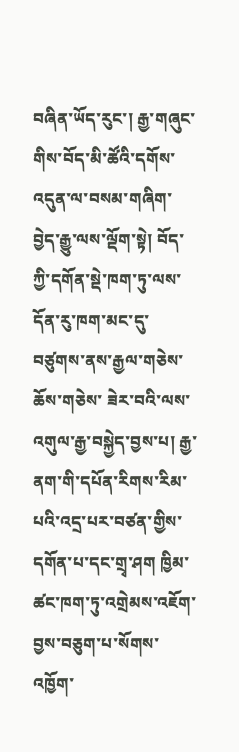བཞིན་ཡོད་རུང་། རྒྱ་གཞུང་གིས་བོད་མི་ཚོའི་དགོས་འདུན་ལ་བསམ་གཞིག་བྱེད་རྒྱུ་ལས་ལྡོག་སྟེ། བོད་ཀྱི་དགོན་སྡེ་ཁག་ཏུ་ལས་དོན་རུ་ཁག་མང་དུ་བཙུགས་ནས་རྒྱལ་གཅེས་ཆོས་གཅེས་ ཟེར་བའི་ལས་འགུལ་རྒྱ་བསྐྱེད་བྱས་པ། རྒྱ་ནག་གི་དཔོན་རིགས་རིམ་པའི་འདྲ་པར་བཙན་གྱིས་དགོན་པ་དང་གྲྭ་ཤག ཁྱིམ་ཚང་ཁག་ཏུ་འགྲེམས་འཇོག་བྱས་བཅུག་པ་སོགས་འཁྱོག་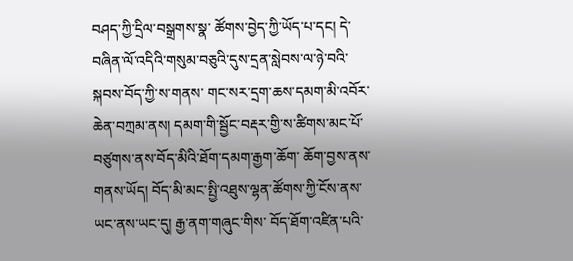བཤད་ཀྱི་དྲིལ་བསྒྲགས་སྣ་ ཚོགས་བྱེད་ཀྱི་ཡོད་པ་དང། དེ་བཞིན་ལོ་འདིའི་གསུམ་བཅུའི་དུས་དྲན་སླེབས་ལ་ཉེ་བའི་སྐབས་བོད་ཀྱི་ས་གནས་ གང་སར་དྲག་ཆས་དམག་མི་འབོར་ཆེན་བཀྲམ་ནས། དམག་གི་སྦྱོང་བརྡར་གྱི་ས་ཚིགས་མང་པོ་བཙུགས་ནས་བོད་མིའི་ཐོག་དམག་རྒྱག་ཆོག་ ཆོག་བྱས་ནས་གནས་ཡོད། བོད་མི་མང་སྤྱི་འཐུས་ལྷན་ཚོགས་ཀྱི་ངོས་ནས་ཡང་ནས་ཡང་དུ། རྒྱ་ནག་གཞུང་གིས་ བོད་ཐོག་འཛིན་པའི་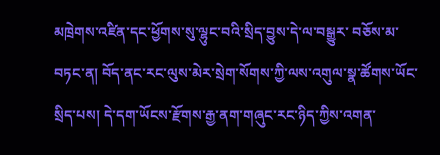མཁྲེགས་འཛིན་དང་ཕྱོགས་སུ་ལྷུང་བའི་སྲིད་བྱུས་དེ་ལ་བསྒྱུར་ བཅོས་མ་བཏང་ན། བོད་ནང་རང་ལུས་མེར་སྲེག་སོགས་ཀྱི་ལས་འགུལ་སྣ་ཚོགས་ཡོང་སྲིད་པས། དེ་དག་ཡོངས་རྫོགས་རྒྱ་ནག་གཞུང་རང་ཉིད་ཀྱིས་འགན་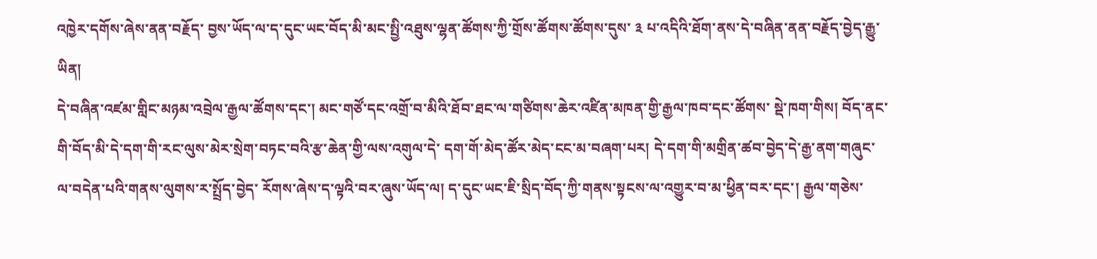འཁྱེར་དགོས་ཞེས་ནན་བརྗོད་ བྱས་ཡོད་ལ་ད་དུང་ཡང་བོད་མི་མང་སྤྱི་འཐུས་ལྷན་ཚོགས་ཀྱི་གྲོས་ཚོགས་ཚོགས་དུས་ ༣ པ་འདིའི་ཐོག་ནས་དེ་བཞིན་ནན་བརྗོད་བྱེད་རྒྱུ་ཡིན།
དེ་བཞིན་འཛམ་གླིང་མཉམ་འབྲེལ་རྒྱལ་ཚོགས་དང་། མང་གཙོ་དང་འགྲོ་བ་མིའི་ཐོབ་ཐང་ལ་གཙིགས་ཆེར་འཛིན་མཁན་གྱི་རྒྱལ་ཁབ་དང་ཚོགས་ སྡེ་ཁག་གིས། བོད་ནང་གི་བོད་མི་དེ་དག་གི་རང་ལུས་མེར་སྲེག་བཏང་བའི་རྩ་ཆེན་གྱི་ལས་འགུལ་དེ་ དག་གོ་མེད་ཚོར་མེད་ངང་མ་བཞག་པར། དེ་དག་གི་མགྲིན་ཚབ་བྱེད་དེ་རྒྱ་ནག་གཞུང་ལ་བདེན་པའི་གནས་ལུགས་ར་སྤྲོད་བྱེད་ རོགས་ཞེས་ད་ལྟའི་བར་ཞུས་ཡོད་ལ། ད་དུང་ཡང་ཇི་སྲིད་བོད་ཀྱི་གནས་སྟངས་ལ་འགྱུར་བ་མ་ཕྱིན་བར་དང་། རྒྱལ་གཅེས་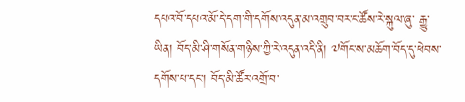དཔའ་བོ་དཔའ་མོ་དེ་དག་གི་དགོས་འདུན་མ་འགྲུབ་བར་ང་ཚོས་རེ་སྐུལ་ཞུ་ རྒྱུ་ཡིན། བོད་མི་ཤི་གསོན་གཉིས་ཀྱི་རེ་འདུན་འདི་ནི། ༧གོང་ས་མཆོག་བོད་དུ་ཕེབས་དགོས་པ་དང་། བོད་མི་ཚོར་འགྲོ་བ་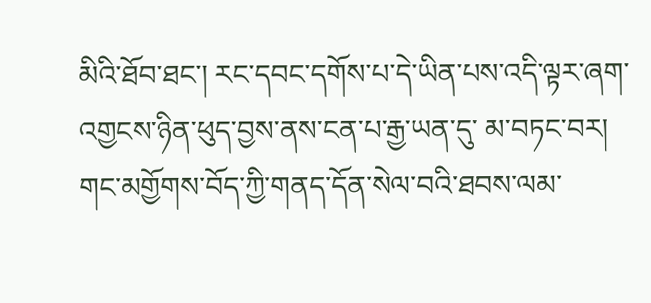མིའི་ཐོབ་ཐང་། རང་དབང་དགོས་པ་དེ་ཡིན་པས་འདི་ལྟར་ཞག་འགྱངས་ཉིན་ཕུད་བྱས་ནས་ངན་པ་རྒྱ་ཡན་དུ་ མ་བཏང་བར། གང་མགྱོགས་བོད་ཀྱི་གནད་དོན་སེལ་བའི་ཐབས་ལམ་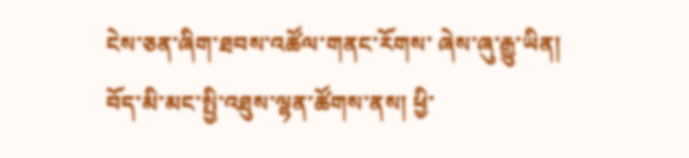ངེས་ཅན་ཞིག་ཐབས་འཚོལ་གནང་རོགས་ ཞེས་ཞུ་རྒྱུ་ཡིན།
བོད་མི་མང་སྤྱི་འཐུས་ལྷན་ཚོགས་ནས། ཕྱི་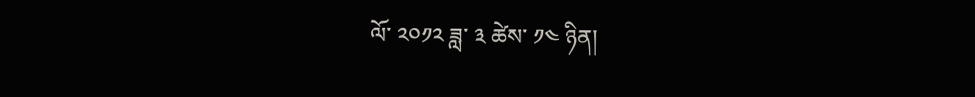ལོ་ ༢༠༡༢ ཟླ་ ༣ ཚེས་ ༡༤ ཉིན།